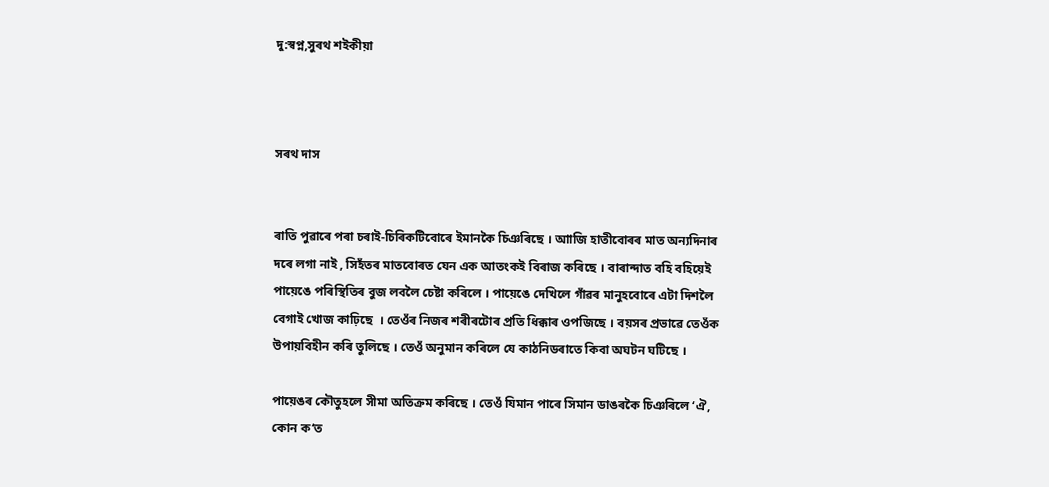দু:স্বপ্ন,সুৰথ শইকীয়া



সৰথ দাস


ৰাতি পুৱাৰে পৰা চৰাই-চিৰিকটিবোৰে ইমানকৈ চিঞৰিছে । আাজি হাতীবোৰৰ মাত অন্যদিনাৰ দৰে লগা নাই , সিহঁতৰ মাতবোৰত যেন এক আতংকই বিৰাজ কৰিছে । বাৰান্দাত বহি বহিয়েই পায়েঙে পৰিস্থিতিৰ বুজ লবলৈ চেষ্টা কৰিলে । পায়েঙে দেখিলে গাঁৱৰ মানুহবোৰে এটা দিশলৈ বেগাই খোজ কাঢ়িছে  । তেওঁৰ নিজৰ শৰীৰটোৰ প্ৰতি ধিক্কাৰ ওপজিছে । বয়সৰ প্ৰভাৱে তেওঁক উপায়বিহীন কৰি তুলিছে । তেওঁ অনুমান কৰিলে যে কাঠনিডৰাতে কিবা অঘটন ঘটিছে ।

পায়েঙৰ কৌতুহলে সীমা অতিক্ৰম কৰিছে । তেওঁ যিমান পাৰে সিমান ডাঙৰকৈ চিঞৰিলে ‘ঐ, কোন ক‘ত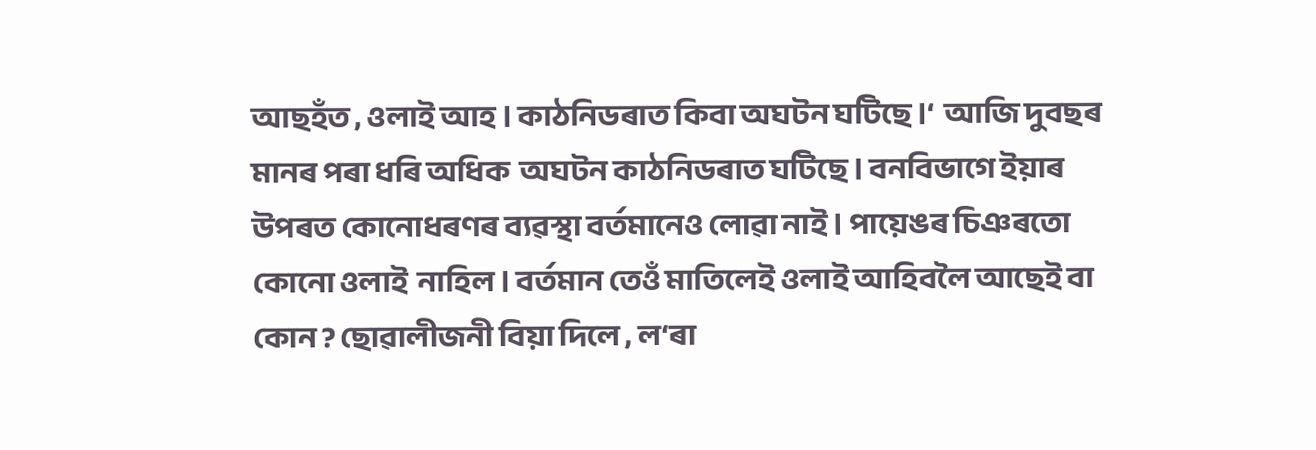আছহঁত , ওলাই আহ । কাঠনিডৰাত কিবা অঘটন ঘটিছে ।‘  আজি দুবছৰ মানৰ পৰা ধৰি অধিক  অঘটন কাঠনিডৰাত ঘটিছে । বনবিভাগে ইয়াৰ উপৰত কোনোধৰণৰ ব্যৱস্থা বৰ্তমানেও লোৱা নাই । পায়েঙৰ চিঞৰতো কোনো ওলাই  নাহিল । বৰ্তমান তেওঁ মাতিলেই ওলাই আহিবলৈ আছেই বা কোন ? ছোৱালীজনী বিয়া দিলে , ল‘ৰা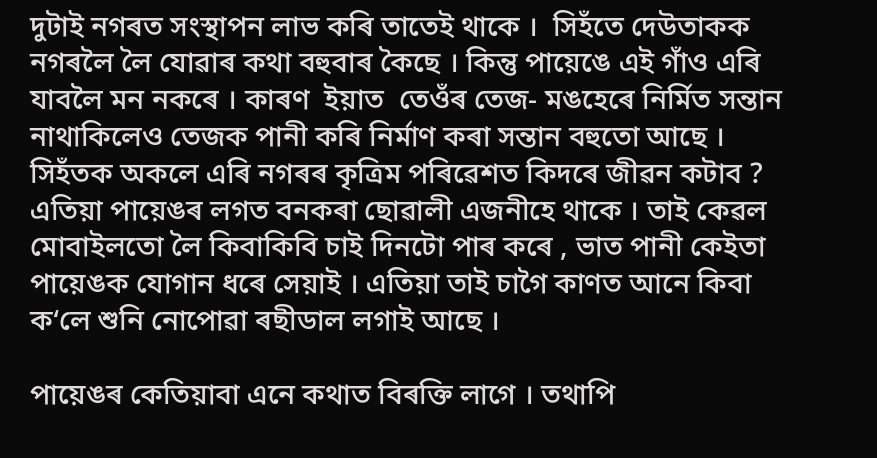দুটাই নগৰত সংস্থাপন লাভ কৰি তাতেই থাকে ।  সিহঁতে দেউতাকক নগৰলৈ লৈ যোৱাৰ কথা বহুবাৰ কৈছে । কিন্তু পায়েঙে এই গাঁও এৰি যাবলৈ মন নকৰে । কাৰণ  ইয়াত  তেওঁৰ তেজ- মঙহেৰে নিৰ্মিত সন্তান নাথাকিলেও তেজক পানী কৰি নিৰ্মাণ কৰা সন্তান বহুতো আছে । সিহঁতক অকলে এৰি নগৰৰ কৃত্ৰিম পৰিৱেশত কিদৰে জীৱন কটাব ? এতিয়া পায়েঙৰ লগত বনকৰা ছোৱালী এজনীহে থাকে । তাই কেৱল মোবাইলতো লৈ কিবাকিবি চাই দিনটো পাৰ কৰে , ভাত পানী কেইতা পায়েঙক যোগান ধৰে সেয়াই । এতিয়া তাই চাগৈ কাণত আনে কিবা ক‘লে শুনি নোপোৱা ৰছীডাল লগাই আছে ।

পায়েঙৰ কেতিয়াবা এনে কথাত বিৰক্তি লাগে । তথাপি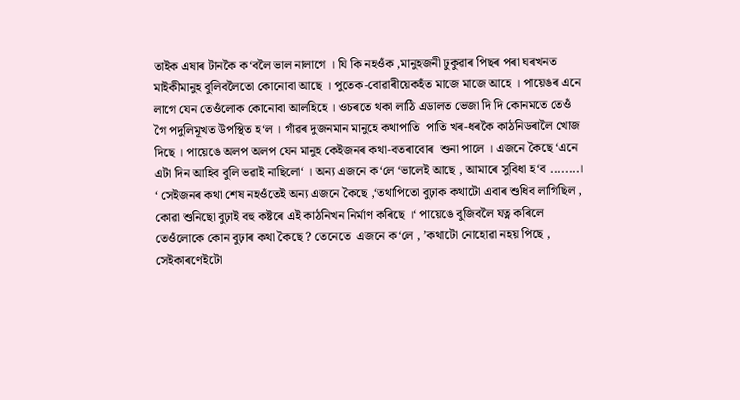তাইক এষাৰ টানকৈ ক‘বলৈ ভাল নালাগে । যি কি নহওঁক ,মানুহজনী ঢুকুৱাৰ পিছৰ পৰা ঘৰখনত মাইকীমানুহ বুলিবলৈতো কোনোবা আছে । পুতেক-বোৱাৰীয়েকহঁত মাজে মাজে আহে । পায়েঙৰ এনে লাগে যেন তেওঁলোক কোনোবা আলহিহে । ওচৰতে থকা লাঠি এডালত ভেজা দি দি কোনমতে তেওঁ গৈ পদুলিমূখত উপস্থিত হ‘ল । গাঁৱৰ দুজনমান মানুহে কথাপাতি  পাতি খৰ-ধৰকৈ কাঠনিডৰালৈ খোজ দিছে । পায়েঙে অলপ অলপ যেন মানুহ কেইজনৰ কথা-বতৰাবোৰ  শুনা পালে । এজনে কৈছে ‘এনে এটা দিন আহিব বুলি ভৱাই নাছিলো‘ । অন্য এজনে ক‘লে ‘ভালেই আছে , আমাৰে সুবিধা হ‘ব ........। ‘ সেইজনৰ কথা শেষ নহওঁতেই অন্য এজনে কৈছে ,‘তথাপিতো বুঢ়াক কথাটো এবাৰ শুধিব লাগিছিল , কোৱা শুনিছো বুঢ়াই বহু কষ্টৰে এই কাঠনিখন নিৰ্মাণ কৰিছে ।‘ পায়েঙে বুজিবলৈ যত্ন কৰিলে তেওঁলোকে কোন বুঢ়াৰ কথা কৈছে ? তেনেতে  এজনে ক‘লে , ’কথাটো নোহোৱা নহয় পিছে , সেইকাৰণেইটো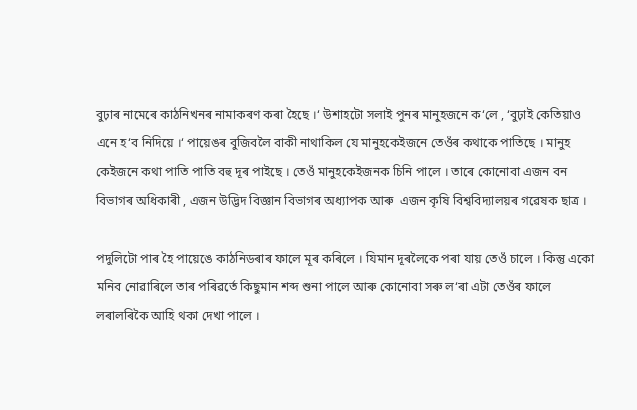বুঢ়াৰ নামেৰে কাঠনিখনৰ নামাকৰণ কৰা হৈছে ।‘ উশাহটো সলাই পুনৰ মানুহজনে ক‘লে , ‘বুঢ়াই কেতিয়াও এনে হ‘ব নিদিয়ে ।‘ পায়েঙৰ বুজিবলৈ বাকী নাথাকিল যে মানুহকেইজনে তেওঁৰ কথাকে পাতিছে । মানুহ কেইজনে কথা পাতি পাতি বহু দূৰ পাইছে । তেওঁ মানুহকেইজনক চিনি পালে । তাৰে কোনোবা এজন বন বিভাগৰ অধিকাৰী , এজন উদ্ভিদ বিজ্ঞান বিভাগৰ অধ্যাপক আৰু  এজন কৃষি বিশ্ববিদ্যালয়ৰ গৱেষক ছাত্ৰ ।

পদুলিটো পাৰ হৈ পায়েঙে কাঠনিডৰাৰ ফালে মূৰ কৰিলে । যিমান দূৰলৈকে পৰা যায় তেওঁ চালে । কিন্তু একো মনিব নোৱাৰিলে তাৰ পৰিৱৰ্তে কিছুমান শব্দ শুনা পালে আৰু কোনোবা সৰু ল‘ৰা এটা তেওঁৰ ফালে লৰালৰিকৈ আহি থকা দেখা পালে ।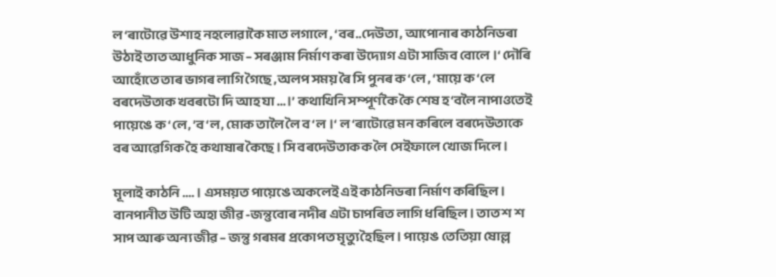ল‘ৰাটোৱে উশাহ নহলোৱাকৈ মাত লগালে , ‘বৰ..দেউতা , আপোনাৰ কাঠনিডৰা উঠাই তাত আধুনিক সাজ – সৰঞ্জাম নিৰ্মাণ কৰা উদ্যোগ এটা সাজিব বোলে ।‘ দৌৰি আহোঁতে তাৰ ভাগৰ লাগি গৈছে ,অলপ সময় ৰৈ সি পুনৰ ক‘লে , ‘মায়ে ক‘লে বৰদেউতাক খবৰটো দি আহ যা ...।’ কথাখিনি সম্পূৰ্ণকৈ কৈ শেষ হ‘বলৈ নাপাওতেই পায়েঙে ক‘লে, ’ব‘ল, মোক তালৈ লৈ ব‘ল।‘ ল‘ৰাটোৱে মন কৰিলে বৰদেউতাকে বৰ আৱেগিক হৈ কথাষাৰ কৈছে । সি বৰদেউতাকক লৈ সেইফালে খোজ দিলে ।

মূলাই কাঠনি .... । এসময়ত পায়েঙে অকলেই এই কাঠনিডৰা নিৰ্মাণ কৰিছিল । বানপানীত উটি অহা জীৱ -জন্তুবোৰ নদীৰ এটা চাপৰিত লাগি ধৰিছিল । তাত শ শ সাপ আৰু অন্য জীৱ – জন্তু গৰমৰ প্ৰকোপত মৃত্যু হৈছিল । পায়েঙ তেতিয়া ষোল্ল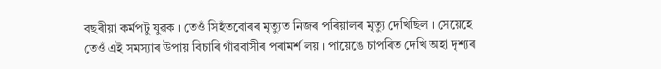বছৰীয়া কৰ্মপটু যুৱক । তেওঁ সিহঁতবোৰৰ মৃত্যুত নিজৰ পৰিয়ালৰ মৃত্যু দেখিছিল । সেয়েহে তেওঁ এই সমস্যাৰ উপায় বিচাৰি গাঁৱবাসীৰ পৰামৰ্শ লয় । পায়েঙে চাপৰিত দেখি অহা দৃশ্যৰ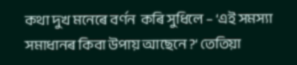কথা দুখ মনেৰে বৰ্ণন  কৰি সুধিলে – ‘এই সমস্যা সমাধানৰ কিবা উপায় আছেনে ?‘ তেতিয়া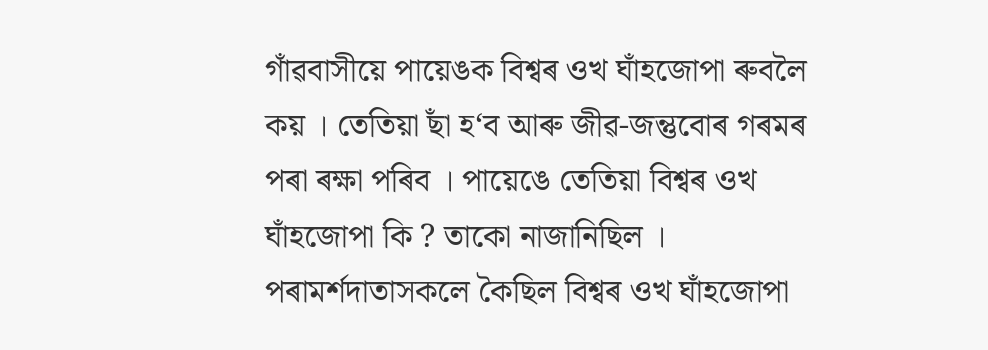গাঁৱবাসীয়ে পায়েঙক বিশ্বৰ ওখ ঘাঁহজোপা ৰুবলৈ কয় । তেতিয়া ছাঁ হ‘ব আৰু জীৱ-জন্তুবোৰ গৰমৰ পৰা ৰক্ষা পৰিব । পায়েঙে তেতিয়া বিশ্বৰ ওখ ঘাঁহজোপা কি ? তাকো নাজানিছিল । পৰামৰ্শদাতাসকলে কৈছিল বিশ্বৰ ওখ ঘাঁহজোপা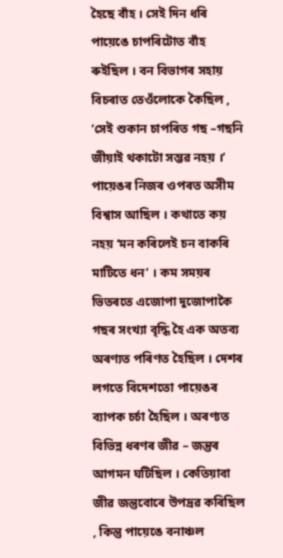হৈছে বাঁহ । সেই দিন ধৰি পায়েঙে চাপৰিটোত বাঁহ ৰুইছিল । বন বিভাগৰ সহায় বিচৰাত তেওঁলোকে কৈছিল , ‘সেই শুকান চাপৰিত গছ –গছনি জীয়াই থকাটো সম্ভৱ নহয় ।‘ পায়েঙৰ নিজৰ ওপৰত অসীম বিশ্বাস আছিল । কথাতে কয় নহয় ‘মন কৰিলেই চন বাকৰি মাটিতে ধন’ । কম সময়ৰ ভিতৰতে এজোপা দুজোপাকৈ গছৰ সংখ্যা বৃদ্ধি হৈ এক অতব্য অৰণ্যত পৰিণত হৈছিল । দেশৰ লগতে বিদেশতো পায়েঙৰ ব্যাপক চৰ্চা হৈছিল । অৰণ্যত বিভিন্ন ধৰণৰ জীৱ – জন্তুৰ আগমন ঘটিছিল । কেতিয়াবা  জীৱ জন্তুবোৰে উপদ্ৰৱ কৰিছিল , কিন্তু পায়েঙে বনাঞ্চল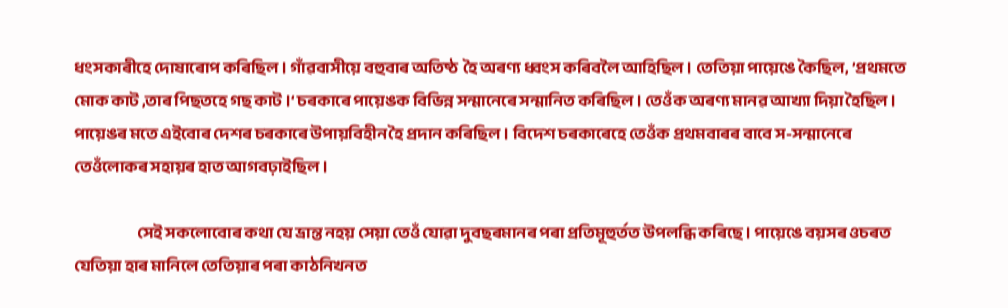ধংসকাৰীহে দোষাৰোপ কৰিছিল । গাঁৱবাসীয়ে বহুবাৰ অতিষ্ঠ  হৈ অৰণ্য ধ্বংস কৰিবলৈ আহিছিল । তেতিয়া পায়েঙে কৈছিল, ’প্ৰথমতে মোক কাট ,তাৰ পিছতহে গছ কাট ।‘ চৰকাৰে পায়েঙক বিভিন্ন সন্মানেৰে সন্মানিত কৰিছিল । তেওঁক অৰণ্য মানৱ আখ্যা দিয়া হৈছিল । পায়েঙৰ মতে এইবোৰ দেশৰ চৰকাৰে উপায়বিহীন হৈ প্ৰদান কৰিছিল । বিদেশ চৰকাৰেহে তেওঁক প্ৰথমবাৰৰ বাবে স-সন্মানেৰে তেওঁলোকৰ সহায়ৰ হাত আগবঢ়াইছিল ।

                        সেই সকলোবোৰ কথা যে ভ্ৰান্ত নহয় সেয়া তেওঁ যোৱা দুবছৰমানৰ পৰা প্ৰতিমূহুৰ্তত উপলব্ধি কৰিছে । পায়েঙে বয়সৰ ওচৰত যেতিয়া হাৰ মানিলে তেতিয়াৰ পৰা কাঠনিখনত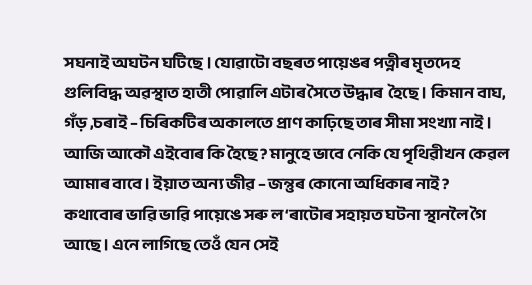সঘনাই অঘটন ঘটিছে । যোৱাটো বছৰত পায়েঙৰ পত্নীৰ মৃতদেহ গুলিবিদ্ধ অৱস্থাত হাতী পোৱালি এটাৰ সৈতে উদ্ধাৰ  হৈছে । কিমান বাঘ, গঁড় ,চৰাই – চিৰিকটিৰ অকালতে প্ৰাণ কাঢ়িছে তাৰ সীমা সংখ্যা নাই । আজি আকৌ এইবোৰ কি হৈছে ? মানুহে ভাবে নেকি যে পৃথিৱীখন কেৱল আমাৰ বাবে । ইয়াত অন্য জীৱ – জন্তুৰ কোনো অধিকাৰ নাই ? কথাবোৰ ভাৱি ভাৱি পায়েঙে সৰু ল‘ৰাটোৰ সহায়ত ঘটনা স্থানলৈ গৈ আছে । এনে লাগিছে তেওঁ যেন সেই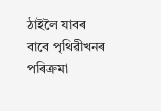ঠাইলৈ যাবৰ বাবে পৃথিৱীখনৰ পৰিক্ৰমা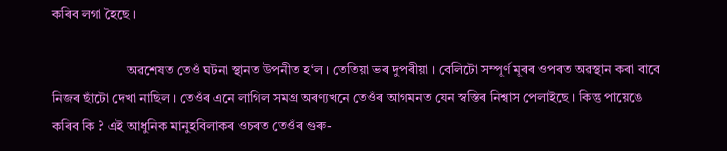কৰিব লগা হৈছে ।

                      অৱশেষত তেওঁ ঘটনা স্থানত উপনীত হ‘ল । তেতিয়া ভৰ দুপৰীয়া । বেলিটো সম্পূৰ্ণ মূৰৰ ওপৰত অৱস্থান কৰা বাবে নিজৰ ছাঁটো দেখা নাছিল । তেওঁৰ এনে লাগিল সমগ্ৰ অৰণ্যখনে তেওঁৰ আগমনত যেন স্বস্তিৰ নিশ্ৱাস পেলাইছে । কিন্তু পায়েঙে কৰিব কি ? এই আধুনিক মানুহবিলাকৰ ওচৰত তেওঁৰ গুৰু-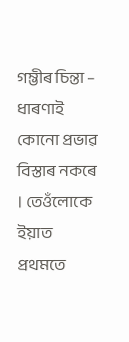গম্ভীৰ চিন্তা – ধাৰণাই কোনো প্ৰভাৱ বিস্তাৰ নকৰে । তেওঁলোকে ইয়াত প্ৰথমতে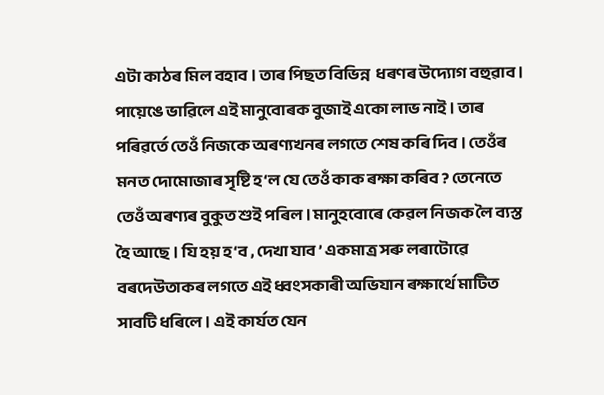এটা কাঠৰ মিল বহাব । তাৰ পিছত বিভিন্ন  ধৰণৰ উদ্যোগ বহুৱাব । পায়েঙে ভাৱিলে এই মানুবোৰক বুজাই একো লাভ নাই । তাৰ পৰিৱৰ্তে তেওঁ নিজকে অৰণ্যখনৰ লগতে শেষ কৰি দিব । তেওঁৰ মনত দোমোজাৰ সৃষ্টি হ‘ল যে তেওঁ কাক ৰক্ষা কৰিব ? তেনেতে তেওঁ অৰণ্যৰ বুকুত শুই পৰিল । মানুহবোৰে কেৱল নিজক লৈ ব্যস্ত হৈ আছে । যি হয় হ‘ব , দেখা যাব ’ একমাত্ৰ সৰু লৰাটোৱে বৰদেউতাকৰ লগতে এই ধ্বংসকাৰী অভিযান ৰক্ষাৰ্থে মাটিত সাবটি ধৰিলে । এই কাৰ্যত যেন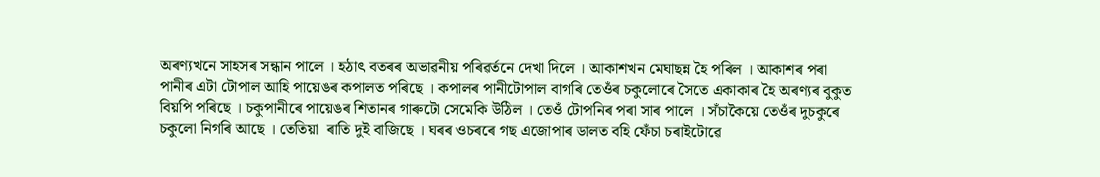অৰণ্যখনে সাহসৰ সন্ধান পালে । হঠাৎ বতৰৰ অভাৱনীয় পৰিৱৰ্তনে দেখা দিলে । আকাশখন মেঘাছন্ন হৈ পৰিল । আকাশৰ পৰা পানীৰ এটা টোপাল আহি পায়েঙৰ কপালত পৰিছে । কপালৰ পানীটোপাল বাগৰি তেওঁৰ চকুলোৰে সৈতে একাকাৰ হৈ অৰণ্যৰ বুকুত বিয়পি পৰিছে । চকুপানীৰে পায়েঙৰ শিতানৰ গাৰুটো সেমেকি উঠিল । তেওঁ টোপনিৰ পৰা সাৰ পালে । সঁচাকৈয়ে তেওঁৰ দুচকুৰে চকুলো নিগৰি আছে । তেতিয়া  ৰাতি দুই বাজিছে । ঘৰৰ ওচৰৰে গছ এজোপাৰ ডালত বহি ফেঁচা চৰাইটোৱে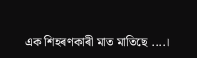এক শিহৰণকাৰী মাত মাতিছে ....।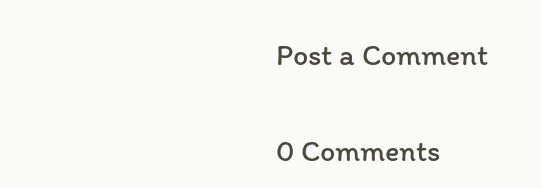Post a Comment

0 Comments